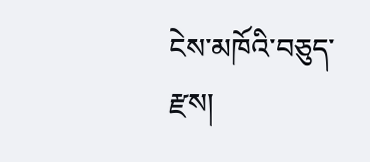ངེས་མཁོའི་བཅུད་རྫས།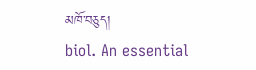མཁོ་བཅུད།
biol. An essential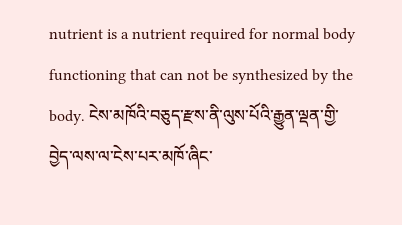nutrient is a nutrient required for normal body functioning that can not be synthesized by the body. ངེས་མཁོའི་བཅུད་རྫས་ནི་ལུས་པོའི་རྒྱུན་ལྡན་གྱི་བྱེད་ལས་ལ་ངེས་པར་མཁོ་ཞིང་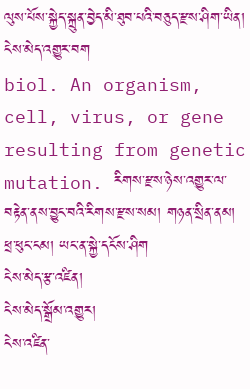ལུས་པོས་སྐྱེད་སྐྲུན་བྱེད་མི་ཐུབ་པའི་བཅུད་རྫས་ཤིག་ཡིན།
ངེས་མེད་འགྱུར་བག
biol. An organism, cell, virus, or gene resulting from genetic mutation. རིགས་རྫས་ཉེས་འགྱུར་ལ་བརྟེན་ནས་བྱུང་བའི་རིགས་རྫས་སམ། གཉན་སྲིན་ནམ། ཕྲ་ཕུང་ངམ། ཡང་ན་སྐྱེ་དངོས་ཤིག
ངེས་མེད་རྩ་འཛིན།
ངེས་མེད་སྒྲོམ་འགྱུར།
ངེས་འཛིན་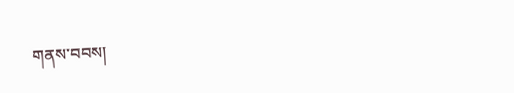གནས་བབས།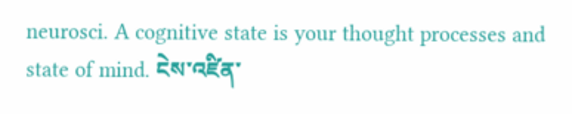neurosci. A cognitive state is your thought processes and state of mind. ངེས་འཛིན་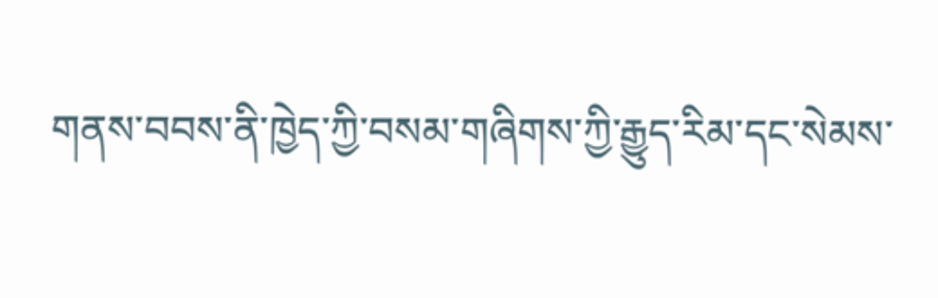གནས་བབས་ནི་ཁྱེད་ཀྱི་བསམ་གཞིགས་ཀྱི་རྒྱུད་རིམ་དང་སེམས་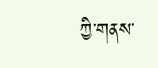ཀྱི་གནས་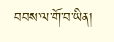བབས་ལ་གོ་བ་ཡིན།